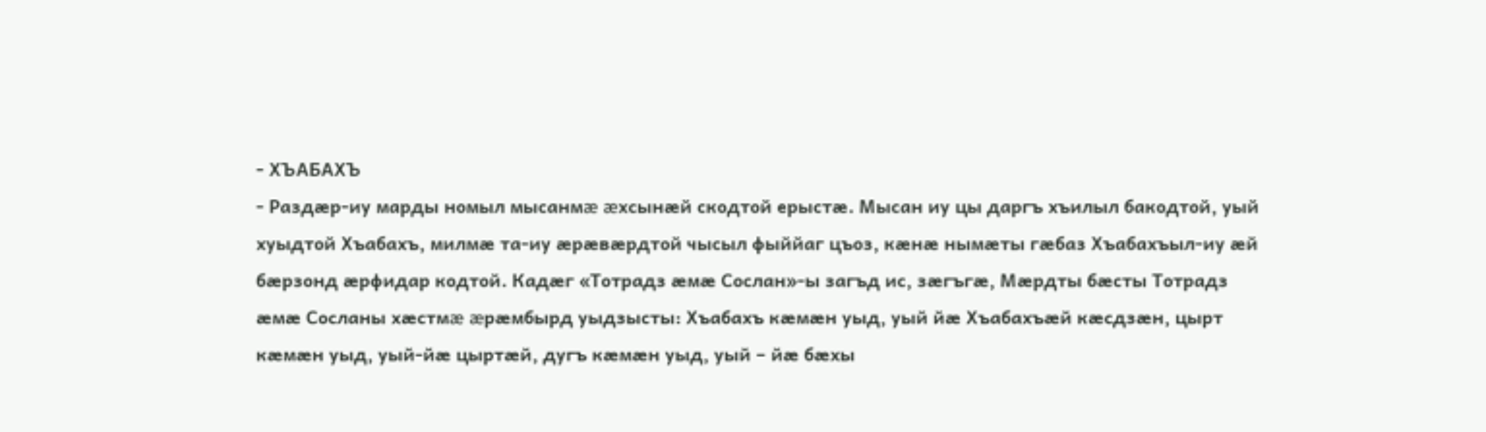- ХЪАБАХЪ
- Раздæр-иу марды номыл мысанмæ æхсынæй скодтой ерыстæ. Мысан иу цы даргъ хъилыл бакодтой, уый хуыдтой Хъабахъ, милмæ та-иу æрæвæрдтой чысыл фыййаг цъоз, кæнæ нымæты гæбаз Хъабахъыл-иу æй бæрзонд æрфидар кодтой. Кадæг «Тотрадз æмæ Сослан»-ы загъд ис, зæгъгæ, Мæрдты бæсты Тотрадз æмæ Сосланы хæстмæ æрæмбырд уыдзысты: Хъабахъ кæмæн уыд, уый йæ Хъабахъæй кæсдзæн, цырт кæмæн уыд, уый-йæ цыртæй, дугъ кæмæн уыд, уый – йæ бæхы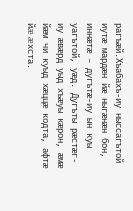рагъæй.Хъабахъ-иу ныссагътой иутæ мардæн йæ ныгæнæн бон, иннæтæ – дугътæ-иу ын куы уагътой, уæд. Дугъты рæстæг-иу æвæрд уыд хъæуы кæрон, æмæ йæм чи куыд хæццæ кодта, афтæ йæ æхста.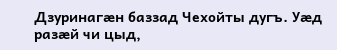Дзуринагæн баззад Чехойты дугъ. Уæд разæй чи цыд,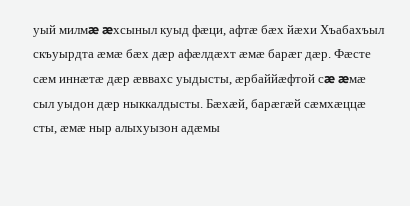уый милмæ æхсыныл куыд фæци, афтæ бæх йæхи Хъабахъыл скъуырдта æмæ бæх дæр афæлдæхт æмæ барæг дæр. Фæсте сæм иннæтæ дæр æввахс уыдысты, æрбаййæфтой сæ æмæ сыл уыдон дæр ныккалдысты. Бæхæй, барæгæй сæмхæццæ сты, æмæ ныр алыхуызон адæмы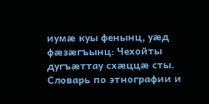иумæ куы фенынц, уæд фæзæгъынц: Чехойты дугъæттау схæццæ сты.
Словарь по этнографии и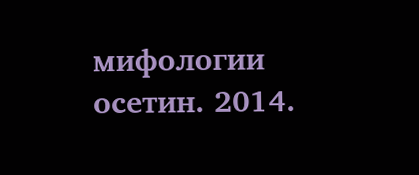мифологии осетин. 2014.